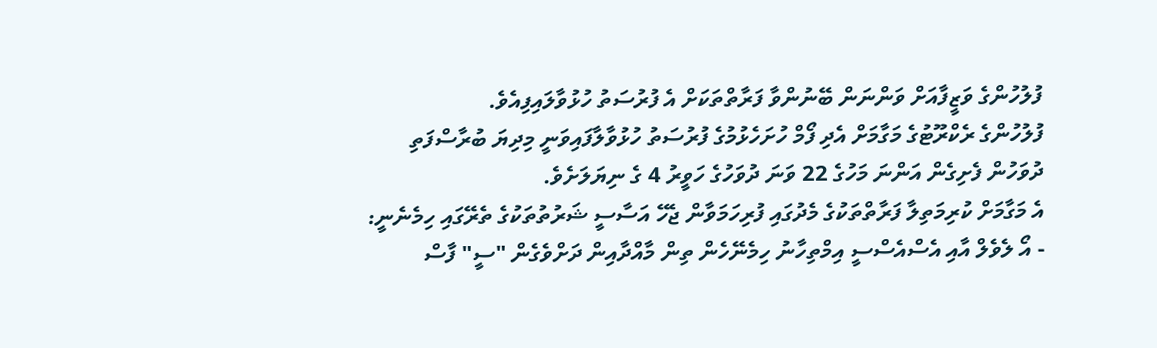ފުލުހުންގެ ވަޒީފާއަށް ވަންނަން ބޭނުންވާ ފަރާތްތަކަށް އެ ފުރުސަތު ހުޅުވާލައިފިއެވެ.
ފުލުހުންގެ ރެކްރޫޓުގެ މަގާމަށް އެދި ފޯމް ހުށަހެޅުމުގެ ފުރުސަތު ހުޅުވާލާފައިވަނީ މިދިޔަ ބުރާސްފަތި ދުވަހުން ފެށިގެން އަންނަ މަހުގެ 22 ވަނަ ދުވަހުގެ ހަވީރު 4 ގެ ނިޔަލަށެވެ.
އެ މަގާމަށް ކުރިމަތިލާ ފަރާތްތަކުގެ މެދުގައި ފުރިހަމަވާން ޖެހޭ އަސާސީ ޝަރުތުތަކުގެ ތެރޭގައި ހިމެނެނީ:
- އޯ ލެވެލް އާއި އެސްއެސްސީ އިމްތިހާނު ހިމެނޭހެން ތިން މާއްދާއިން ދަށްވެގެން "ސީ" ފާސް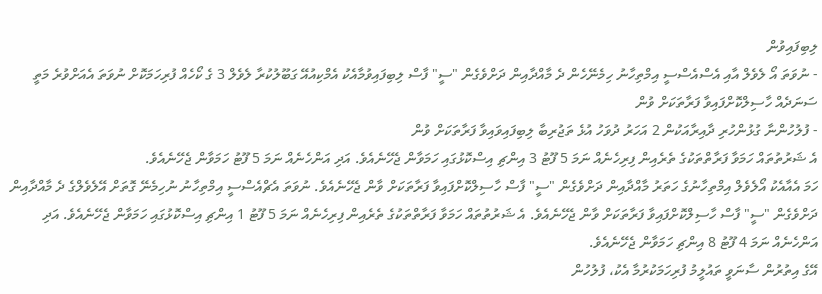ލިބިފައިވުން
- ނުވަތަ އޯ ލެވެލް އާއި އެސްއެސްސީ އިމްތިހާނު ހިމެނޭހެން ދެ މާއްދާއިން ދަށްވެގެން "ސީ" ފާސް ލިބިފައިވުމާއެކު އެމްކިއުއޭ ގަބޫލުކުރާ ލެވެލް 3 ގެ ކޯހެއް ފުރިހަމަކޮށް ނުވަތަ އެއަށްވުރެ މަތީ ސަނަދެއް ހާސިލްކޮށްފައިވާ ފަރާތަކަށް ވުން
- ފުލުހުންނާ ގުޅުންހުރި ދާއިރާއަކުން 2 އަހަރު ދުވަހު އުޅެ ތަޖުރިބާ ލިބިފައިވައިވާ ފަރާތަކަށް ވުން
އެ ޝަރުތުތައް ހަމަވާ ފަރާތްތަކުގެ ތެރެއިން ފިރިހެނެއް ނަމަ 5 ފޫޓު 3 އިންޗި އިސްކޮޅުގައި ހަމަވާން ޖެހޭނެއެވެ. އަދި އަންހެނެއް ނަމަ 5 ފޫޓު ހަމަވާން ޖެހޭނެއެވެ.
ހަމަ އެއާއެކު އޯލެވެލް އިމްތިހާނުގެ ހަތަރު މާއްދާއިން ދަށްވެގެން "ސީ" ފާސް ހާސިލްކޮށްފައިވާ ފަރާތަކަށް ވާން ޖެހޭނެއެވެ. ނުވަތަ އެޗްއެސްސީ އިމްތިހާނު ނުހިމެނޭ ގޮތަށް އޭލެވެލްގެ ދެ މާއްދާއިން ދަށްވެގެން "ސީ" ފާސް ހާސިލްކޮށްފައިވާ ފަރާތަކަށް ވާން ޖެހޭނެއެވެ. އެ ޝަރުތުތައް ހަމަވާ ފަރާތްތަކުގެ ތެރެއިން ފިރިހެނެއް ނަމަ 5 ފޫޓު 1 އިންޗި އިސްކޮޅުގައި ހަމަވާން ޖެހޭނެއެވެ. އަދި އަންހެނެއް ނަމަ 4 ފޫޓު 8 އިންޗި ހަމަވާން ޖެހޭނެއެވެ.
އޭގެ އިތުރުން ސާނަވީ ތައުލީމު ފުރިހަމަކުރުމާ އެކު، ފުލުހުން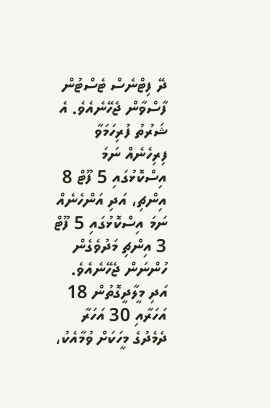ދޭ ފިޓްނެސް ޓެސްޓުން ފާސްވާން ޖެހޭނެއެވެ. އެ ޝަރުތު ފުރިހަމަވާ ފިރިހެނެއް ނަމަ އިސްކޮޅުގައި 5 ފޫޓް 8 އިންޗި، އަދި އަންހެނެއް ނަމަ އިސްކޮޅުގައި 5 ފޫޓް 3 އިންޗި މަދުވެގެން ހުންނަން ޖެހޭނެއެވެ.
އަދި މީލާދީގޮތުން 18 އަހަރާއި 30 އަހަރާ ދެމެދުގެ މީހަކަށް ވުމާއެކު،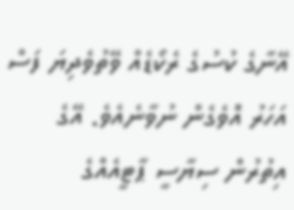އޭނާގެ ކުސުގެ ރެކޯޑެއް ވޭތުވެދިޔަ ފަސް އަހަރު އޮވެގެން ނުވާނެއެވެ. އޭގެ އިތުރުން ސިޔާސީ ޕާޓީއެއްގެ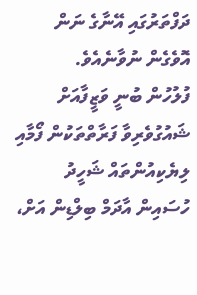ދަފްތަރުގައި އޭނާގެ ނަން އޮވެގެން ނުވާނެއެވެ.
ފުލުހުން ބުނީ ވަޒީފާއަށް ޝައުގުވެރިވާ ފަރާތްތަކުން ފޯމާއި ލިޔެކިއުންތައް ޝަހީދު ހުސައިން އާދަމް ބިލްޑިން އަށް،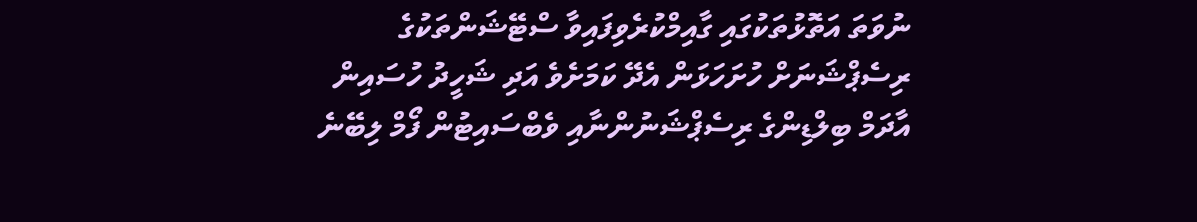ނުވަތަ އަތޮޅުތަކުގައި ގާއިމްކުރެވިފައިވާ ސްޓޭޝަންތަކުގެ ރިސެޕްޝަނަށް ހުށަހަޅަން އެދޭ ކަމަށެވެ އަދި ޝަހީދު ހުސައިން އާދަމް ބިލްޑިންގެ ރިސެޕްޝަނުންނާއި ވެބްސައިޓުން ފޯމް ލިބޭނެ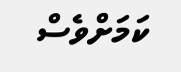ކަމަށްވެސް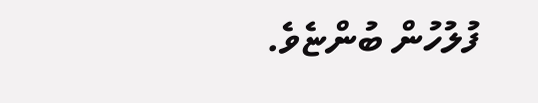ފުލުހުން ބުންޏެވެ.